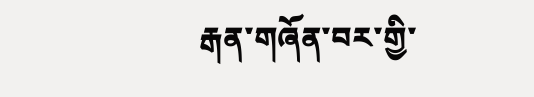རྒན་གཞོན་བར་གྱི་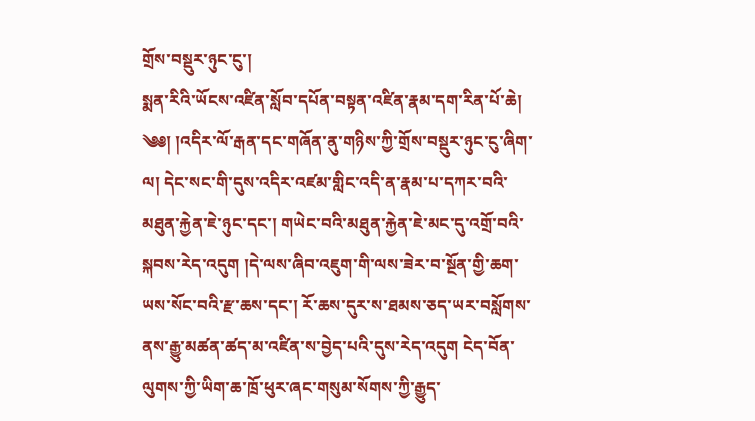གྲོས་བསྡུར་ཉུང་ངུ་།
སྨན་རིའི་ཡོངས་འཛིན་སློབ་དཔོན་བསྟན་འཛིན་རྣམ་དག་རིན་པོ་ཆེ།
༄༅། །འདིར་ལོ་རྒན་དང་གཞོན་ནུ་གཉིས་ཀྱི་གྲོས་བསྡུར་ཉུང་ངུ་ཞིག་ལ། དེང་སང་གི་དུས་འདིར་འཛམ་གླིང་འདི་ན་རྣམ་པ་དཀར་བའི་མཐུན་རྐྱེན་ཇེ་ཉུང་དང་། གཡེང་བའི་མཐུན་རྐྱེན་ཇེ་མང་དུ་འགྲོ་བའི་སྐབས་རེད་འདུག །དེ་ལས་ཞིབ་འཇུག་གི་ལས་ཟེར་བ་སྔོན་གྱི་ཆག་ཡས་སོང་བའི་རྫ་ཆས་དང་། རོ་ཆས་དུར་ས་ཐམས་ཅད་ཡར་བསློགས་ནས་རྒྱུ་མཚན་ཚད་མ་འཛིན་ས་བྱེད་པའི་དུས་རེད་འདུག ངེད་བོན་ལུགས་ཀྱི་ཡིག་ཆ་ཁྲོ་ཕུར་ཞང་གསུམ་སོགས་ཀྱི་རྒྱུད་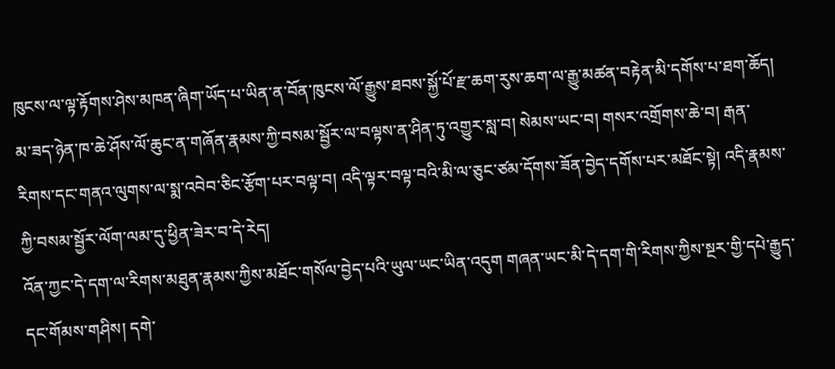ཁུངས་ལ་ལྟ་རྟོགས་ཤེས་མཁན་ཞིག་ཡོད་པ་ཡིན་ན་བོན་ཁུངས་ལོ་རྒྱུས་ཐབས་སྐྱོ་པོ་རྫ་ཆག་རུས་ཆག་ལ་རྒྱུ་མཚན་བརྟེན་མི་དགོས་པ་ཐག་ཆོད། མ་ཟད་ཉེན་ཁ་ཆེ་ཤོས་ལོ་ཆུང་ན་གཞོན་རྣམས་ཀྱི་བསམ་སྦྱོར་ལ་བལྟས་ན་ཤིན་ཏུ་འགྱུར་སླ་བ། སེམས་ཡང་བ། གསར་འགྲོགས་ཆེ་བ། རྒན་རིགས་དང་གནའ་ལུགས་ལ་སྨ་འབེབ་ཅིང་རྩོག་པར་བལྟ་བ། འདི་ལྟར་བལྟ་བའི་མི་ལ་ཅུང་ཙམ་དོགས་ཟོན་བྱེད་དགོས་པར་མཐོང་སྟེ། འདི་རྣམས་ཀྱི་བསམ་སྦྱོར་ལོག་ལམ་དུ་ཕྱིན་ཟེར་བ་དེ་རེད།
འོན་ཀྱང་དེ་དག་ལ་རིགས་མཐུན་རྣམས་ཀྱིས་མཐོང་གསོལ་བྱེད་པའི་ཡུལ་ཡང་ཡིན་འདུག གཞན་ཡང་མི་དེ་དག་གི་རིགས་ཀྱིས་སྔར་གྱི་དཔེ་རྒྱུད་དང་གོམས་གཤིས། དགེ་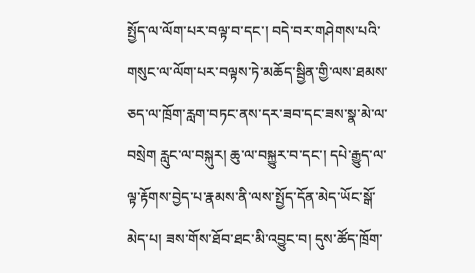སྤྱོད་ལ་ལོག་པར་བལྟ་བ་དང་། བདེ་བར་གཤེགས་པའི་གསུང་ལ་ལོག་པར་བལྟས་ཏེ་མཆོད་སྦྱིན་གྱི་ལས་ཐམས་ཅད་ལ་ཁྲོག་རླག་བཏང་ནས་དར་ཟབ་དང་ཟས་སྣ་མེ་ལ་བསྲེག རླུང་ལ་བསྐུར། ཆུ་ལ་བསྐྱུར་བ་དང་། དཔེ་རྒྱུད་ལ་ལྟ་རྟོགས་བྱེད་པ་རྣམས་ནི་ལས་སྤྱོད་དོན་མེད་ཡོང་སྒོ་མེད་པ། ཟས་གོས་ཐོབ་ཐང་མི་འབྱུང་བ། དུས་ཚོད་ཁྲོག་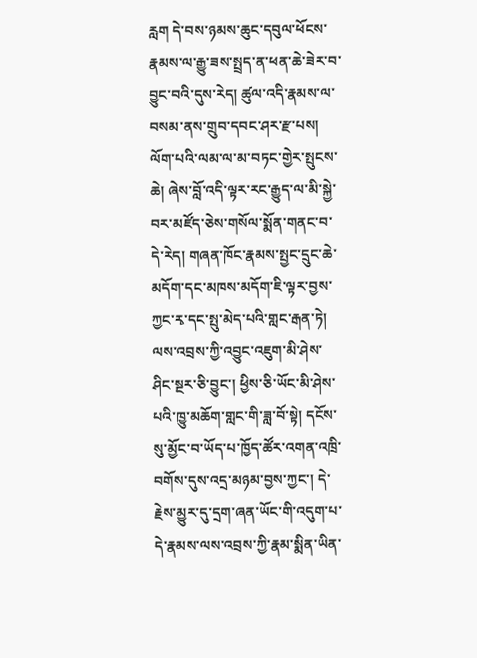རླག དེ་བས་ཉམས་ཆུང་དབུལ་ཕོངས་རྣམས་ལ་རྒྱུ་ཟས་སྤྲད་ན་ཕན་ཆེ་ཟེར་བ་བྱུང་བའི་དུས་རེད། ཚུལ་འདི་རྣམས་ལ་བསམ་ནས་གྲུབ་དབང་ཤར་རྫ་པས། ལོག་པའི་ལམ་ལ་མ་བཏང་གྱེར་སྤུངས་ཆེ། ཞེས་བློ་འདི་ལྟར་རང་རྒྱུད་ལ་མི་སྐྱེ་བར་མཛོད་ཅེས་གསོལ་སྨོན་གནང་བ་དེ་རེད། གཞན་ཁོང་རྣམས་སྤྱང་དྲུང་ཆེ་མདོག་དང་མཁས་མདོག་ཇི་ལྟར་བྱས་ཀྱང་རྭ་དང་སྤུ་མེད་པའི་གླང་རྒན་ཏེ། ལས་འབྲས་ཀྱི་འབྱུང་འཇུག་མི་ཤེས་ཤིང་སྔར་ཅི་བྱུང་། ཕྱིས་ཅི་ཡོང་མི་ཤེས་པའི་ཁྱུ་མཆོག་གླང་གི་ཟླ་བོ་སྟེ། དངོས་སུ་མྱོང་བ་ཡོད་པ་ཁྱོད་ཚོར་འགན་འཁྲི་བགོས་དུས་འདྲ་མཉམ་བྱས་ཀྱང་། དེ་རྗེས་མྱུར་དུ་དྲག་ཞན་ཡོང་གི་འདུག་པ་དེ་རྣམས་ལས་འབྲས་ཀྱི་རྣམ་སྨིན་ཡིན་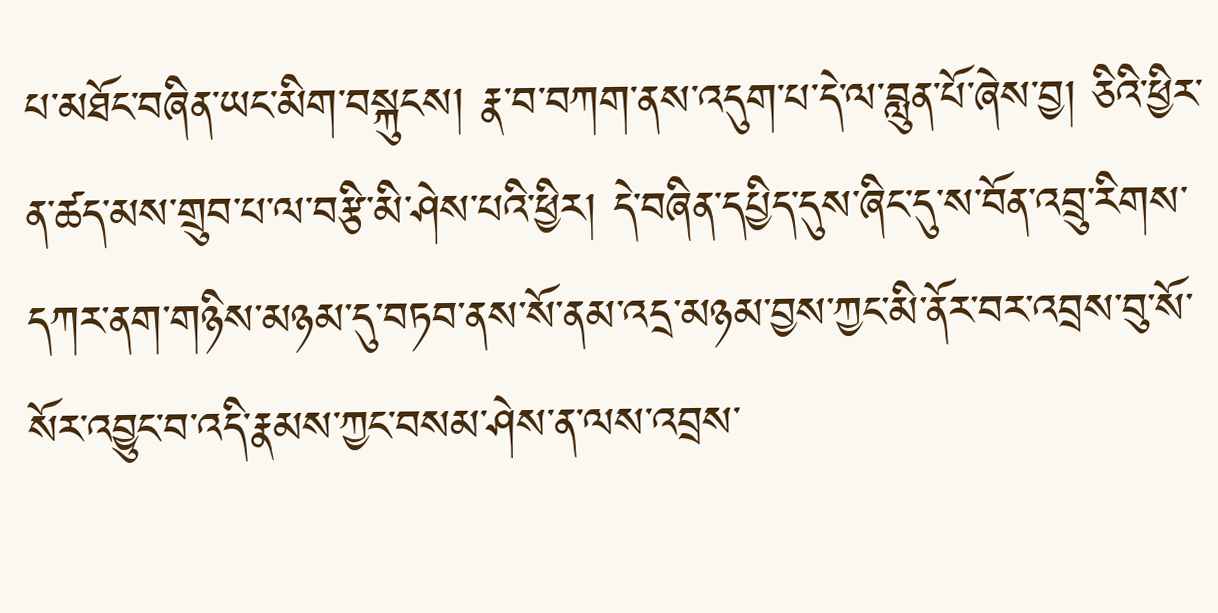པ་མཐོང་བཞིན་ཡང་མིག་བསྐུངས། རྣ་བ་བཀག་ནས་འདུག་པ་དེ་ལ་བླུན་པོ་ཞེས་བྱ། ཅིའི་ཕྱིར་ན་ཚད་མས་གྲུབ་པ་ལ་བརྩི་མི་ཤེས་པའི་ཕྱིར། དེ་བཞིན་དཔྱིད་དུས་ཞིང་དུ་ས་བོན་འབྲུ་རིགས་དཀར་ནག་གཉིས་མཉམ་དུ་བཏབ་ནས་སོ་ནམ་འདྲ་མཉམ་བྱས་ཀྱང་མི་ནོར་བར་འབྲས་བུ་སོ་སོར་འབྱུང་བ་འདི་རྣམས་ཀྱང་བསམ་ཤེས་ན་ལས་འབྲས་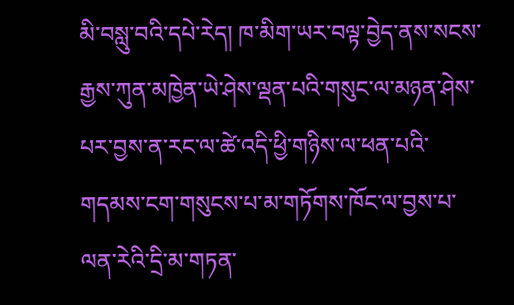མི་བསླུ་བའི་དཔེ་རེད། ཁ་མིག་ཡར་བལྟ་བྱེད་ནས་སངས་རྒྱས་ཀུན་མཁྱེན་ཡེ་ཤེས་ལྡན་པའི་གསུང་ལ་མཉན་ཤེས་པར་བྱས་ན་རང་ལ་ཚེ་འདི་ཕྱི་གཉིས་ལ་ཕན་པའི་གདམས་ངག་གསུངས་པ་མ་གཏོགས་ཁོང་ལ་བྱས་པ་ལན་རེའི་དྲི་མ་གཏན་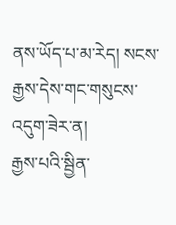ནས་ཡོད་པ་མ་རེད། སངས་རྒྱས་དེས་གང་གསུངས་འདུག་ཟེར་ན།
རྒྱས་པའི་སྦྱིན་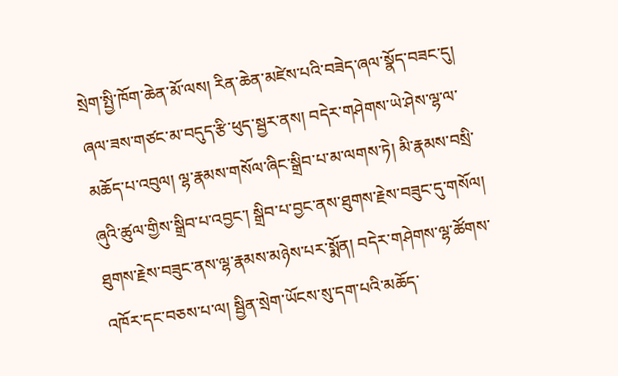སྲེག་སྤྱི་ཁོག་ཆེན་མོ་ལས། རིན་ཆེན་མཛེས་པའི་བཟེད་ཞལ་སྣོད་བཟང་དུ། ཞལ་ཟས་གཙང་མ་བདུད་རྩི་ཕུད་སྦྱར་ནས། བདེར་གཤེགས་ཡེ་ཤེས་ལྷ་ལ་མཆོད་པ་འབུལ། ལྷ་རྣམས་གསོལ་ཞིང་སྒྲིབ་པ་མ་ལགས་ཏེ། མི་རྣམས་བསྲི་ཞུའི་ཚུལ་གྱིས་སྒྲིབ་པ་འབྱང་། སྒྲིབ་པ་བྱང་ནས་ཐུགས་རྗེས་བཟུང་དུ་གསོལ། ཐུགས་རྗེས་བཟུང་ནས་ལྷ་རྣམས་མཉེས་པར་སྨོན། བདེར་གཤེགས་ལྷ་ཚོགས་འཁོར་དང་བཅས་པ་ལ། སྦྱིན་སྲེག་ཡོངས་སུ་དག་པའི་མཆོད་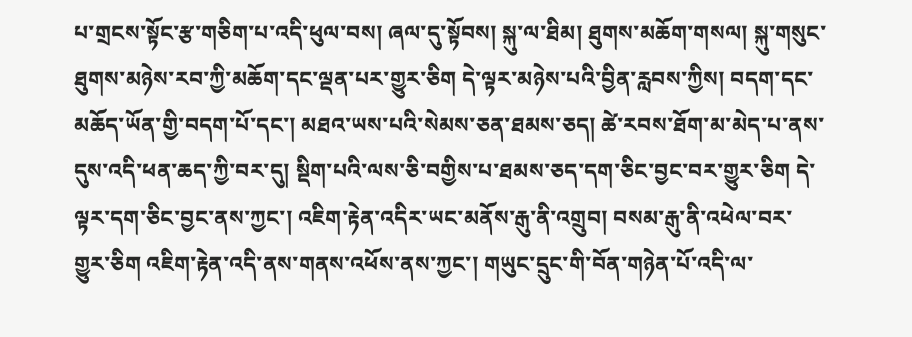པ་གྲངས་སྟོང་རྩ་གཅིག་པ་འདི་ཕུལ་བས། ཞལ་དུ་སྟོབས། སྐུ་ལ་ཐིམ། ཐུགས་མཆོག་གསལ། སྐུ་གསུང་ཐུགས་མཉེས་རབ་ཀྱི་མཆོག་དང་ལྡན་པར་གྱུར་ཅིག དེ་ལྟར་མཉེས་པའི་བྱིན་རླབས་ཀྱིས། བདག་དང་མཆོད་ཡོན་གྱི་བདག་པོ་དང་། མཐའ་ཡས་པའི་སེམས་ཅན་ཐམས་ཅད། ཚེ་རབས་ཐོག་མ་མེད་པ་ནས་དུས་འདི་ཕན་ཆད་ཀྱི་བར་དུ། སྡིག་པའི་ལས་ཅི་བགྱིས་པ་ཐམས་ཅད་དག་ཅིང་བྱང་བར་གྱུར་ཅིག དེ་ལྟར་དག་ཅིང་བྱང་ནས་ཀྱང་། འཇིག་རྟེན་འདིར་ཡང་མནོས་རྒུ་ནི་འགྲུབ། བསམ་རྒུ་ནི་འཕེལ་བར་གྱུར་ཅིག འཇིག་རྟེན་འདི་ནས་གནས་འཕོས་ནས་ཀྱང་། གཡུང་དྲུང་གི་བོན་གཉེན་པོ་འདི་ལ་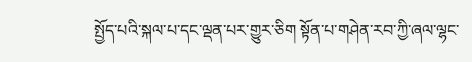སྤྱོད་པའི་སྐལ་པ་དང་ལྡན་པར་གྱུར་ཅིག སྟོན་པ་གཤེན་རབ་ཀྱི་ཞལ་ལྷང་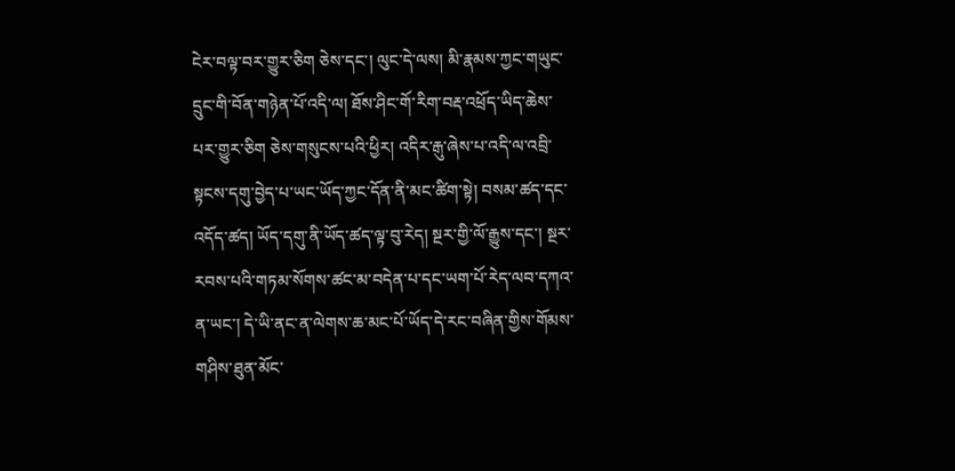ངེར་བལྟ་བར་གྱུར་ཅིག ཅེས་དང་། ལུང་དེ་ལས། མི་རྣམས་ཀྱང་གཡུང་དྲུང་གི་བོན་གཉེན་པོ་འདི་ལ། ཐོས་ཤིང་གོ་རིག་བརྡ་འཕྲོད་ཡིད་ཆེས་པར་གྱུར་ཅིག ཅེས་གསུངས་པའི་ཕྱིར། འདིར་རྒུ་ཞེས་པ་འདི་ལ་འབྲི་སྟངས་དགུ་བྱེད་པ་ཡང་ཡོད་ཀྱང་དོན་ནི་མང་ཚིག་སྟེ། བསམ་ཚད་དང་འདོད་ཚད། ཡོད་དགུ་ནི་ཡོད་ཚད་ལྟ་བུ་རེད། སྔར་གྱི་ལོ་རྒྱུས་དང་། སྔར་རབས་པའི་གཏམ་སོགས་ཚང་མ་བདེན་པ་དང་ཡག་པོ་རེད་ལབ་དཀའ་ན་ཡང་། དེ་ཡི་ནང་ན་ལེགས་ཆ་མང་པོ་ཡོད་དེ་རང་བཞིན་གྱིས་གོམས་གཤིས་ཐུན་མོང་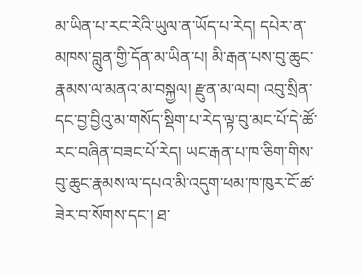མ་ཡིན་པ་རང་རེའི་ཡུལ་ན་ཡོད་པ་རེད། དཔེར་ན་མཁས་བླུན་གྱི་དོན་མ་ཡིན་པ། མི་རྒན་པས་བུ་ཆུང་རྣམས་ལ་མནའ་མ་བསྐྱལ། རྫུན་མ་ལབ། འབུ་སྲིན་དང་བྱ་བྱིའུ་མ་གསོད་སྡིག་པ་རེད་ལྟ་བུ་མང་པོ་དེ་ཚོ་རང་བཞིན་བཟང་པོ་རེད། ཡང་རྒན་པ་ཁ་ཅིག་གིས་བུ་ཆུང་རྣམས་ལ་དཔའ་མི་འདུག་ཕམ་ཁ་ཁུར་ངོ་ཚ་ཟེར་བ་སོགས་དང་། ཐ་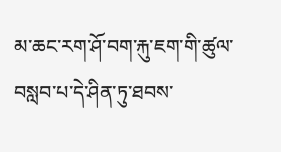མ་ཆང་རག་ཤོ་བག་རྐུ་ཇག་གི་ཚུལ་བསླབ་པ་དེ་ཤིན་ཏུ་ཐབས་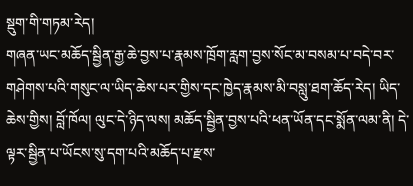སྡུག་གི་གཏམ་རེད།
གཞན་ཡང་མཆོད་སྦྱིན་རྒྱ་ཆེ་བྱས་པ་རྣམས་ཁྲོག་རླག་བྱས་སོང་མ་བསམ་པ་བདེ་བར་གཤེགས་པའི་གསུང་ལ་ཡིད་ཆེས་པར་གྱིས་དང་ཁྱེད་རྣམས་མི་བསླུ་ཐག་ཆོད་རེད། ཡིད་ཆེས་གྱིས། བློ་ཁོལ། ལུང་དེ་ཉིད་ལས། མཆོད་སྦྱིན་བྱས་པའི་ཕན་ཡོན་དང་སྨོན་ལམ་ནི། དེ་ལྟར་སྦྱིན་པ་ཡོངས་སུ་དག་པའི་མཆོད་པ་རྫས་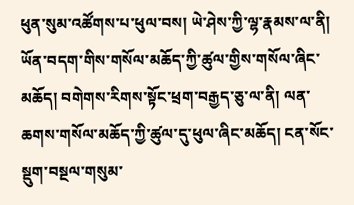ཕུན་སུམ་འཚོགས་པ་ཕུལ་བས། ཡེ་ཤེས་ཀྱི་ལྷ་རྣམས་ལ་ནི། ཡོན་བདག་གིས་གསོལ་མཆོད་ཀྱི་ཚུལ་གྱིས་གསོལ་ཞིང་མཆོད། བགེགས་རིགས་སྟོང་ཕྲག་བརྒྱད་ཅུ་ལ་ནི། ལན་ཆགས་གསོལ་མཆོད་ཀྱི་ཚུལ་དུ་ཕུལ་ཞིང་མཆོད། ངན་སོང་སྡུག་བསྔལ་གསུམ་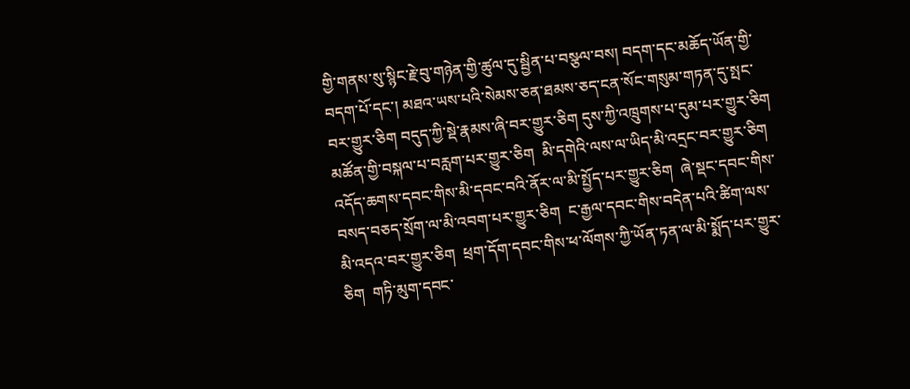གྱི་གནས་སུ་སྙིང་རྗེ་བུ་གཉེན་གྱི་ཚུལ་དུ་སྦྱིན་པ་བསྩལ་བས། བདག་དང་མཆོད་ཡོན་གྱི་བདག་པོ་དང་། མཐའ་ཡས་པའི་སེམས་ཅན་ཐམས་ཅད་ངན་སོང་གསུམ་གཏན་དུ་སྤང་བར་གྱུར་ཅིག བདུད་ཀྱི་སྡེ་རྣམས་ཞི་བར་གྱུར་ཅིག དུས་ཀྱི་འཁྲུགས་པ་དུམ་པར་གྱུར་ཅིག  མཚོན་གྱི་བསྐལ་པ་བརླག་པར་གྱུར་ཅིག  མི་དགེའི་ལས་ལ་ཡིད་མི་འདྲང་བར་གྱུར་ཅིག  འདོད་ཆགས་དབང་གིས་མི་དབང་བའི་ནོར་ལ་མི་སྤྱོད་པར་གྱུར་ཅིག  ཞེ་སྡང་དབང་གིས་བསད་བཅད་སྲོག་ལ་མི་འབག་པར་གྱུར་ཅིག  ང་རྒྱལ་དབང་གིས་བདེན་པའི་ཚིག་ལས་མི་འདའ་བར་གྱུར་ཅིག  ཕྲག་དོག་དབང་གིས་ཕ་ལོགས་ཀྱི་ཡོན་ཏན་ལ་མི་སྨོད་པར་གྱུར་ཅིག  གཏི་མུག་དབང་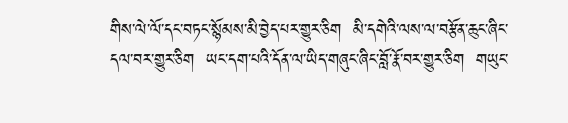གིས་ལེ་ལོ་དང་བཏང་སྙོམས་མི་བྱེད་པར་གྱུར་ཅིག  མི་དགེའི་ལས་ལ་བརྩོན་ཆུང་ཞིང་དལ་བར་གྱུར་ཅིག  ཡང་དག་པའི་དོན་ལ་ཡིད་གཞུང་ཞིང་བློ་རྣོ་བར་གྱུར་ཅིག  གཡུང་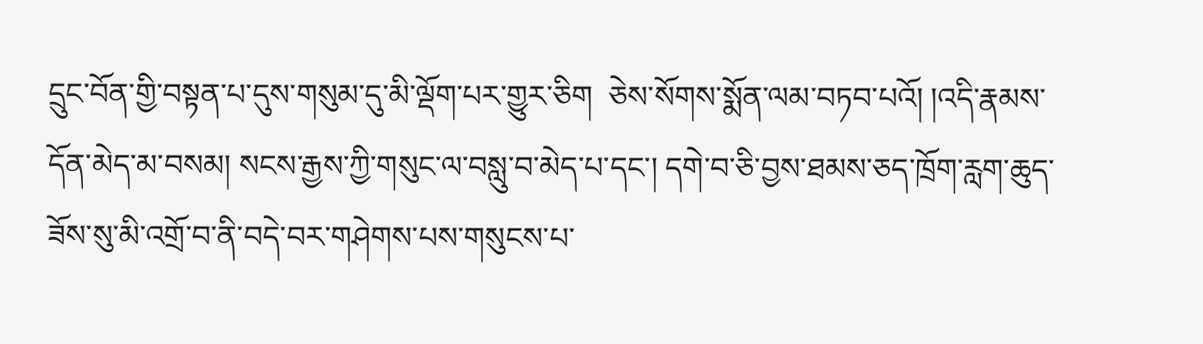དྲུང་བོན་གྱི་བསྟན་པ་དུས་གསུམ་དུ་མི་ལྡོག་པར་གྱུར་ཅིག  ཅེས་སོགས་སྨོན་ལམ་བཏབ་པའོ། །འདི་རྣམས་དོན་མེད་མ་བསམ། སངས་རྒྱས་ཀྱི་གསུང་ལ་བསླུ་བ་མེད་པ་དང་། དགེ་བ་ཅི་བྱས་ཐམས་ཅད་ཁྲོག་རླག་ཆུད་ཟོས་སུ་མི་འགྲོ་བ་ནི་བདེ་བར་གཤེགས་པས་གསུངས་པ་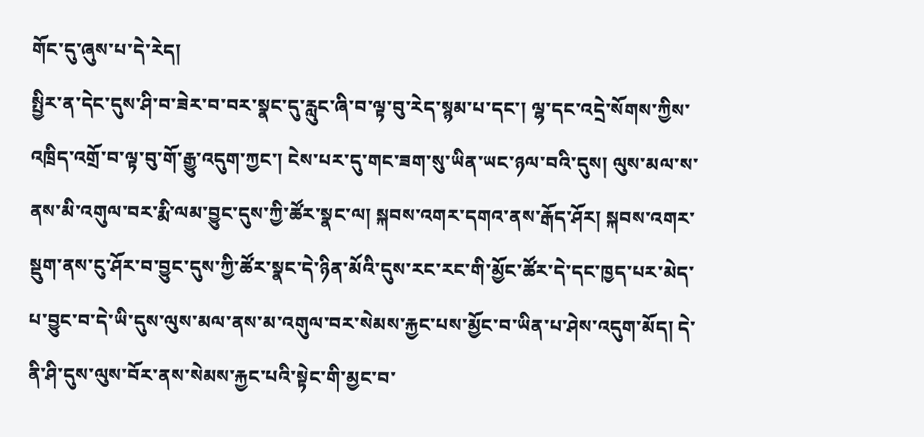གོང་དུ་ཞུས་པ་དེ་རེད།
སྤྱིར་ན་དེང་དུས་ཤི་བ་ཟེར་བ་བར་སྣང་དུ་རླུང་ཞི་བ་ལྟ་བུ་རེད་སྙམ་པ་དང་། ལྷ་དང་འདྲེ་སོགས་ཀྱིས་འཁྲིད་འགྲོ་བ་ལྟ་བུ་གོ་རྒྱུ་འདུག་ཀྱང་། ངེས་པར་དུ་གང་ཟག་སུ་ཡིན་ཡང་ཉལ་བའི་དུས། ལུས་མལ་ས་ནས་མི་འགུལ་བར་རྨི་ལམ་བྱུང་དུས་ཀྱི་ཚོར་སྣང་ལ། སྐབས་འགར་དགའ་ནས་རྒོད་ཤོར། སྐབས་འགར་སྡུག་ནས་ངུ་ཤོར་བ་བྱུང་དུས་ཀྱི་ཚོར་སྣང་དེ་ཉིན་མོའི་དུས་རང་རང་གི་མྱོང་ཚོར་དེ་དང་ཁྱད་པར་མེད་པ་བྱུང་བ་དེ་ཡི་དུས་ལུས་མལ་ནས་མ་འགུལ་བར་སེམས་རྐྱང་པས་མྱོང་བ་ཡིན་པ་ཤེས་འདུག་མོད། དེ་ནི་ཤི་དུས་ལུས་བོར་ནས་སེམས་རྐྱང་པའི་སྟེང་གི་མྱང་བ་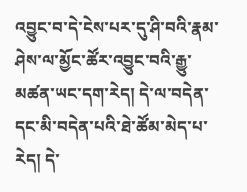འབྱུང་བ་དེ་ངེས་པར་དུ་ཤི་བའི་རྣམ་ཤེས་ལ་མྱོང་ཚོར་འབྱུང་བའི་རྒྱུ་མཚན་ཡང་དག་རེད། དེ་ལ་བདེན་དང་མི་བདེན་པའི་ཐེ་ཚོམ་མེད་པ་རེད། དེ་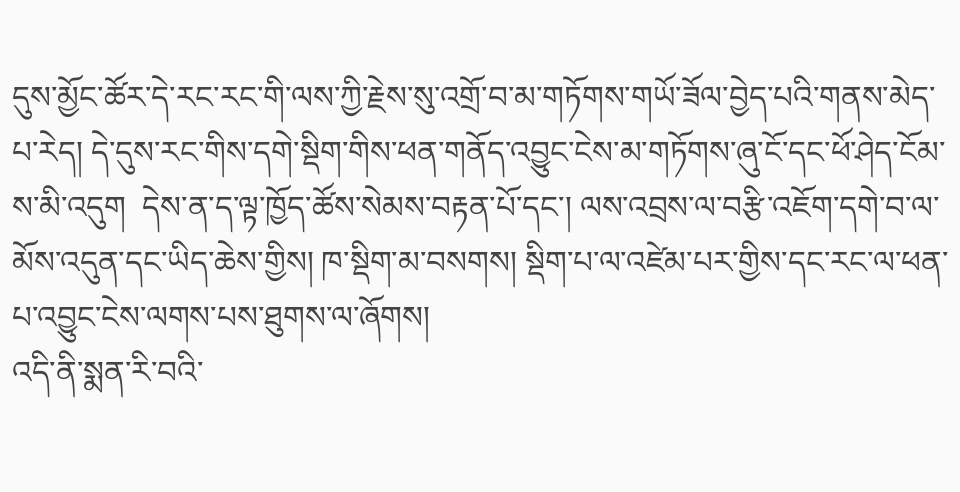དུས་མྱོང་ཚོར་དེ་རང་རང་གི་ལས་ཀྱི་རྗེས་སུ་འགྲོ་བ་མ་གཏོགས་གཡོ་ཟོལ་བྱེད་པའི་གནས་མེད་པ་རེད། དེ་དུས་རང་གིས་དགེ་སྡིག་གིས་ཕན་གནོད་འབྱུང་ངེས་མ་གཏོགས་ཞུ་ངོ་དང་ཕོ་ཤེད་ངོམ་ས་མི་འདུག  དེས་ན་ད་ལྟ་ཁྱོད་ཚོས་སེམས་བརྟན་པོ་དང་། ལས་འབྲས་ལ་བརྩི་འཇོག་དགེ་བ་ལ་མོས་འདུན་དང་ཡིད་ཆེས་གྱིས། ཁ་སྡིག་མ་བསགས། སྡིག་པ་ལ་འཛེམ་པར་གྱིས་དང་རང་ལ་ཕན་པ་འབྱུང་ངེས་ལགས་པས་ཐུགས་ལ་ཞོགས།
འདི་ནི་སྨན་རི་བའི་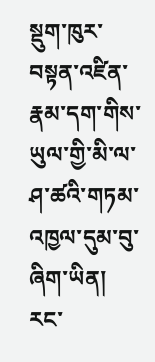སྡུག་ཁུར་བསྟན་འཛིན་རྣམ་དག་གིས་ཡུལ་གྱི་མི་ལ་ཤ་ཚའི་གཏམ་འཁྱལ་དུམ་བུ་ཞིག་ཡིན།
རང་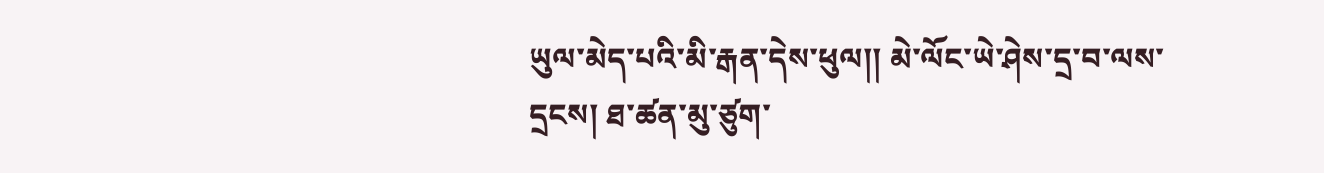ཡུལ་མེད་པའི་མི་རྒན་དེས་ཕུལ།། མེ་ལོང་ཡེ་ཤེས་དྲ་བ་ལས་དྲངས། ཐ་ཚན་མུ་ཙུག་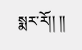སྨར་རོ།། །།